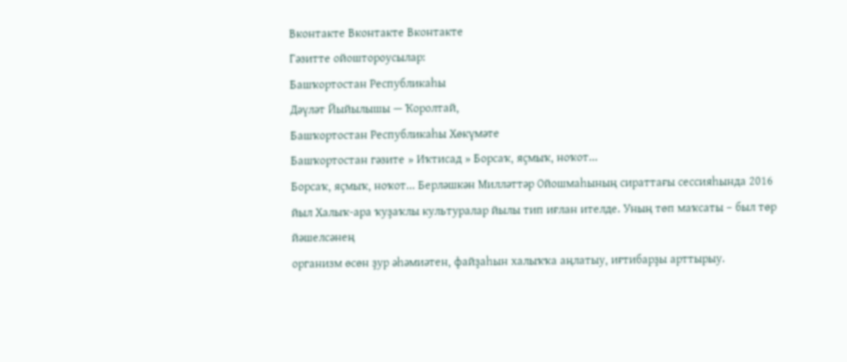Вконтакте Вконтакте Вконтакте
Гәзитте ойоштороусылар:
Башҡортостан Республикаһы
Дәүләт Йыйылышы — Ҡоролтай,
Башҡортостан Республикаһы Хөкүмәте
Башҡортостан гәзите » Иҡтисад » Борсаҡ, яҫмыҡ, ноҡот...
Борсаҡ, яҫмыҡ, ноҡот... Берләшкән Милләттәр Ойошмаһының сираттағы сессияһында 2016 йыл Халыҡ-ара ҡуҙаҡлы культуралар йылы тип иғлан ителде. Уның төп маҡсаты – был төр йәшелсәнең
организм өсөн ҙур әһәмиәтен, файҙаһын халыҡҡа аңлатыу, иғтибарҙы арттырыу.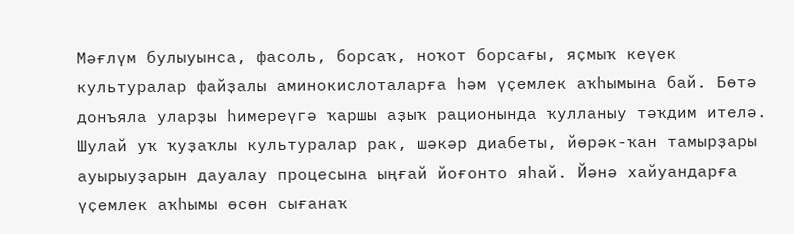Мәғлүм булыуынса, фасоль, борсаҡ, ноҡот борсағы, яҫмыҡ кеүек культуралар файҙалы аминокислоталарға һәм үҫемлек аҡһымына бай. Бөтә донъяла уларҙы һимереүгә ҡаршы аҙыҡ рационында ҡулланыу тәҡдим ителә. Шулай уҡ ҡуҙаҡлы культуралар рак, шәкәр диабеты, йөрәк-ҡан тамырҙары ауырыуҙарын дауалау процесына ыңғай йоғонто яһай. Йәнә хайуандарға үҫемлек аҡһымы өсөн сығанаҡ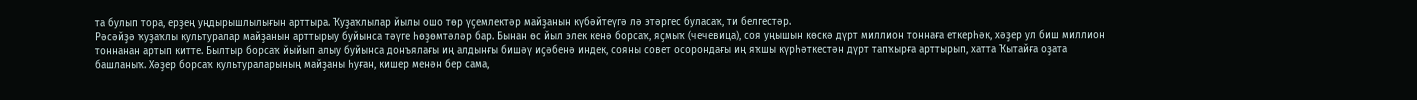та булып тора, ерҙең уңдырышлылығын арттыра. Ҡуҙаҡлылар йылы ошо төр үҫемлектәр майҙанын күбәйтеүгә лә этәргес буласаҡ, ти белгестәр.
Рәсәйҙә ҡуҙаҡлы культуралар майҙанын арттырыу буйынса тәүге һөҙөмтәләр бар. Бынан өс йыл элек кенә борсаҡ, яҫмыҡ (чечевица), соя уңышын көскә дүрт миллион тоннаға еткерһәк, хәҙер ул биш миллион тоннанан артып китте. Былтыр борсаҡ йыйып алыу буйынса донъялағы иң алдынғы бишәү иҫәбенә индек, сояны совет осорондағы иң яҡшы күрһәткестән дүрт тапҡырға арттырып, хатта Ҡытайға оҙата башланыҡ. Хәҙер борсаҡ культураларының майҙаны һуған, кишер менән бер сама,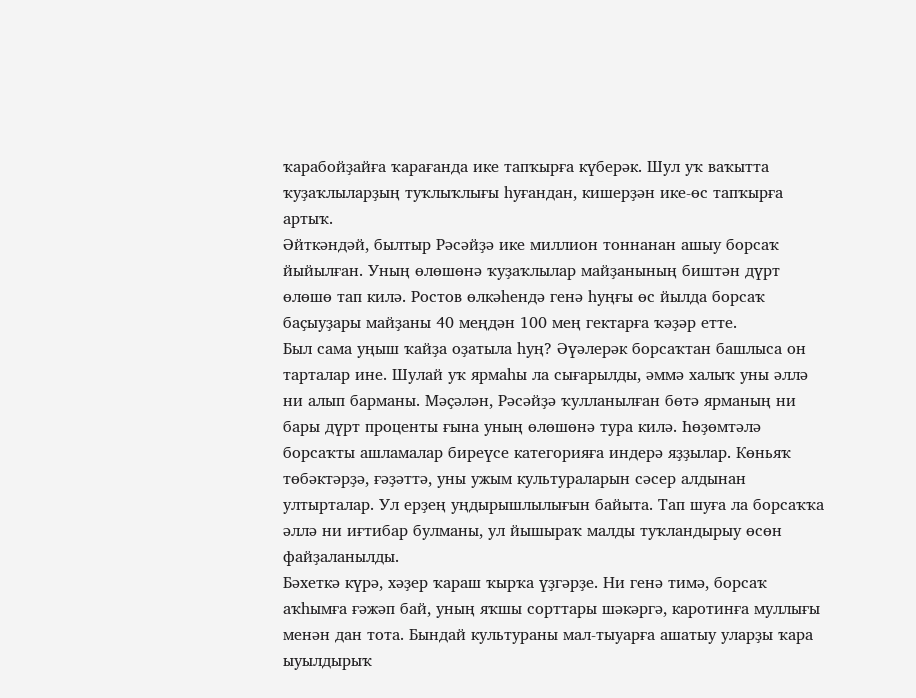ҡарабойҙайға ҡарағанда ике тапҡырға күберәк. Шул уҡ ваҡытта ҡуҙаҡлыларҙың туҡлыҡлығы һуғандан, кишерҙән ике-өс тапҡырға артыҡ.
Әйткәндәй, былтыр Рәсәйҙә ике миллион тоннанан ашыу борсаҡ йыйылған. Уның өлөшөнә ҡуҙаҡлылар майҙанының биштән дүрт өлөшө тап килә. Ростов өлкәһендә генә һуңғы өс йылда борсаҡ баҫыуҙары майҙаны 40 меңдән 100 мең гектарға ҡәҙәр етте.
Был сама уңыш ҡайҙа оҙатыла һуң? Әүәлерәк борсаҡтан башлыса он тарталар ине. Шулай уҡ ярмаһы ла сығарылды, әммә халыҡ уны әллә ни алып барманы. Мәҫәлән, Рәсәйҙә ҡулланылған бөтә ярманың ни бары дүрт проценты ғына уның өлөшөнә тура килә. Һөҙөмтәлә борсаҡты ашламалар биреүсе категорияға индерә яҙҙылар. Көньяҡ төбәктәрҙә, ғәҙәттә, уны ужым культураларын сәсер алдынан ултырталар. Ул ерҙең уңдырышлылығын байыта. Тап шуға ла борсаҡҡа әллә ни иғтибар булманы, ул йышыраҡ малды туҡландырыу өсөн файҙаланылды.
Бәхеткә күрә, хәҙер ҡараш ҡырҡа үҙгәрҙе. Ни генә тимә, борсаҡ аҡһымға ғәжәп бай, уның яҡшы сорттары шәкәргә, каротинға муллығы менән дан тота. Бындай культураны мал-тыуарға ашатыу уларҙы ҡара ыуылдырыҡ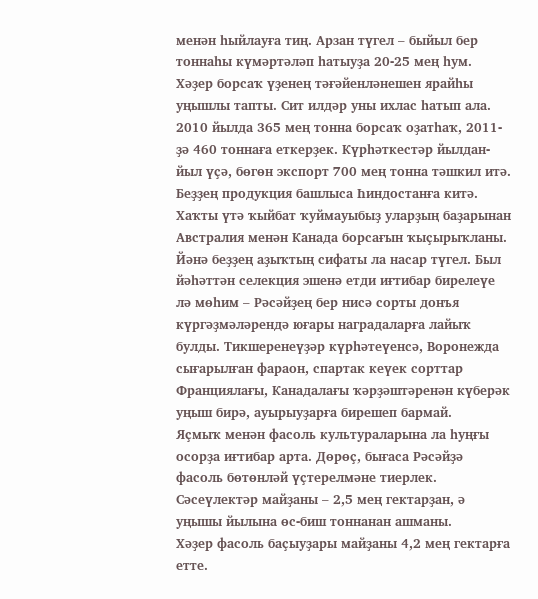менән һыйлауға тиң. Арзан түгел – быйыл бер тоннаһы күмәртәләп һатыуҙа 20-25 мең һум.
Хәҙер борсаҡ үҙенең тәғәйенләнешен ярайһы уңышлы тапты. Сит илдәр уны ихлас һатып ала. 2010 йылда 365 мең тонна борсаҡ оҙатһаҡ, 2011-ҙә 460 тоннаға еткерҙек. Күрһәткестәр йылдан-йыл үҫә, бөгөн экспорт 700 мең тонна тәшкил итә.
Беҙҙең продукция башлыса Һиндостанға китә. Хаҡты үтә ҡыйбат ҡуймауыбыҙ уларҙың баҙарынан Австралия менән Канада борсағын ҡыҫырыҡланы. Йәнә беҙҙең аҙыҡтың сифаты ла насар түгел. Был йәһәттән селекция эшенә етди иғтибар бирелеүе лә мөһим – Рәсәйҙең бер нисә сорты донъя күргәҙмәләрендә юғары наградаларға лайыҡ булды. Тикшеренеүҙәр күрһәтеүенсә, Воронежда сығарылған фараон, спартак кеүек сорттар Франциялағы, Канадалағы ҡәрҙәштәренән күберәк уңыш бирә, ауырыуҙарға бирешеп бармай.
Яҫмыҡ менән фасоль культураларына ла һуңғы осорҙа иғтибар арта. Дөрөҫ, бығаса Рәсәйҙә фасоль бөтөнләй үҫтерелмәне тиерлек. Сәсеүлектәр майҙаны – 2,5 мең гектарҙан, ә уңышы йылына өс-биш тоннанан ашманы.
Хәҙер фасоль баҫыуҙары майҙаны 4,2 мең гектарға етте.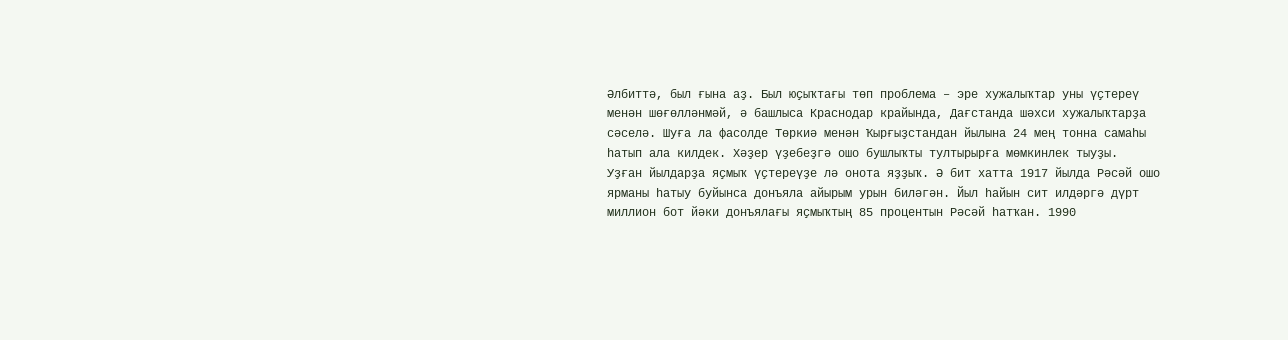Әлбиттә, был ғына аҙ. Был юҫыҡтағы төп проблема – эре хужалыҡтар уны үҫтереү менән шөғөлләнмәй, ә башлыса Краснодар крайында, Дағстанда шәхси хужалыҡтарҙа сәселә. Шуға ла фасолде Төркиә менән Ҡырғыҙстандан йылына 24 мең тонна самаһы һатып ала килдек. Хәҙер үҙебеҙгә ошо бушлыҡты тултырырға мөмкинлек тыуҙы.
Уҙған йылдарҙа яҫмыҡ үҫтереүҙе лә онота яҙҙыҡ. Ә бит хатта 1917 йылда Рәсәй ошо ярманы һатыу буйынса донъяла айырым урын биләгән. Йыл һайын сит илдәргә дүрт миллион бот йәки донъялағы яҫмыҡтың 85 процентын Рәсәй һатҡан. 1990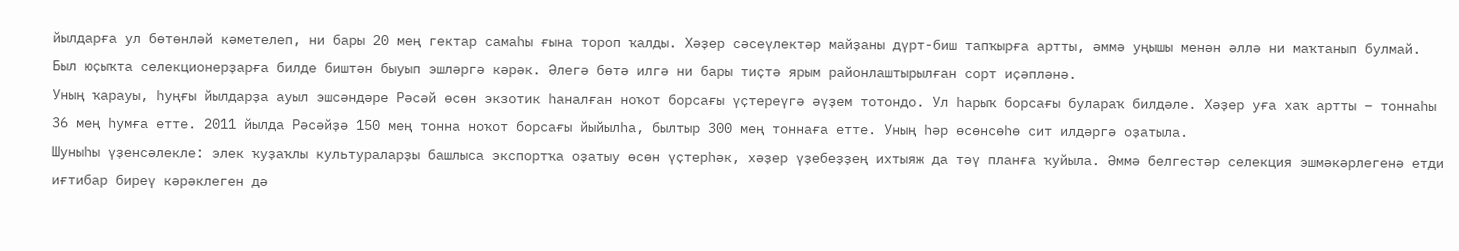йылдарға ул бөтөнләй кәметелеп, ни бары 20 мең гектар самаһы ғына тороп ҡалды. Хәҙер сәсеүлектәр майҙаны дүрт-биш тапҡырға артты, әммә уңышы менән әллә ни маҡтанып булмай. Был юҫыҡта селекционерҙарға билде биштән быуып эшләргә кәрәк. Әлегә бөтә илгә ни бары тиҫтә ярым районлаштырылған сорт иҫәпләнә.
Уның ҡарауы, һуңғы йылдарҙа ауыл эшсәндәре Рәсәй өсөн экзотик һаналған ноҡот борсағы үҫтереүгә әүҙем тотондо. Ул һарыҡ борсағы булараҡ билдәле. Хәҙер уға хаҡ артты – тоннаһы 36 мең һумға етте. 2011 йылда Рәсәйҙә 150 мең тонна ноҡот борсағы йыйылһа, былтыр 300 мең тоннаға етте. Уның һәр өсөнсөһө сит илдәргә оҙатыла.
Шуныһы үҙенсәлекле: элек ҡуҙаҡлы культураларҙы башлыса экспортҡа оҙатыу өсөн үҫтерһәк, хәҙер үҙебеҙҙең ихтыяж да тәү планға ҡуйыла. Әммә белгестәр селекция эшмәкәрлегенә етди иғтибар биреү кәрәклеген дә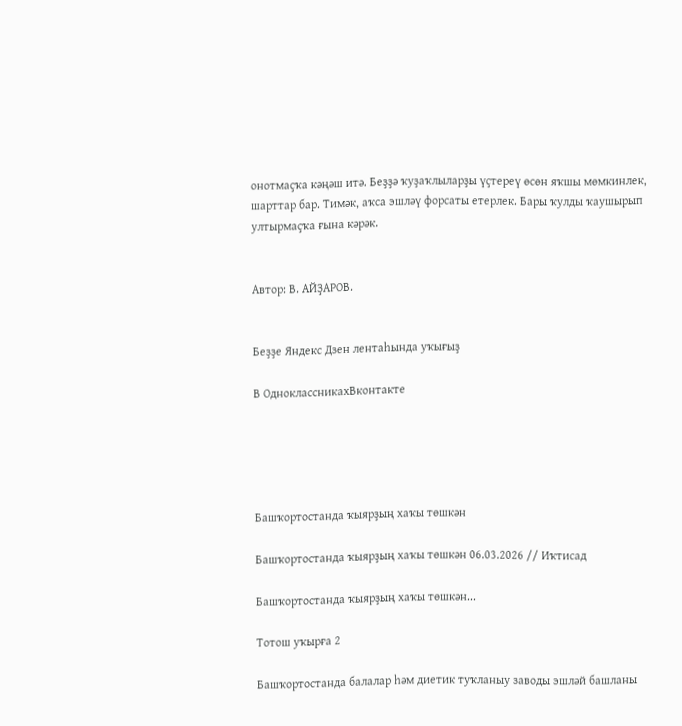онотмаҫҡа кәңәш итә. Беҙҙә ҡуҙаҡлыларҙы үҫтереү өсөн яҡшы мөмкинлек, шарттар бар. Тимәк, аҡса эшләү форсаты етерлек. Бары ҡулды ҡаушырып ултырмаҫҡа ғына кәрәк.


Автор: В. АЙҘАРОВ.


Беҙҙе Яндекс Дзен лентаһында уҡығыҙ

В ОдноклассникахВконтакте





Башҡортостанда ҡыярҙың хаҡы төшкән

Башҡортостанда ҡыярҙың хаҡы төшкән 06.03.2026 // Иҡтисад

Башҡортостанда ҡыярҙың хаҡы төшкән...

Тотош уҡырға 2

Башҡортостанда балалар һәм диетик туҡланыу заводы эшләй башланы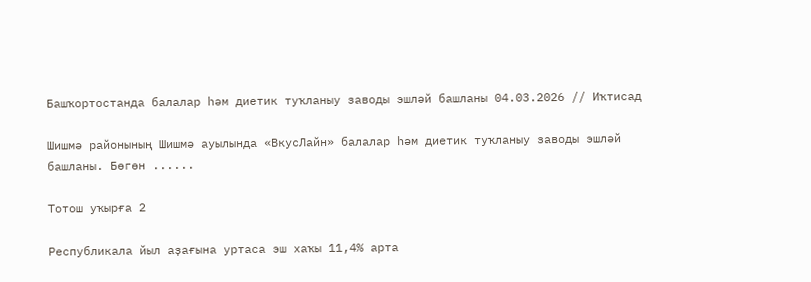Башҡортостанда балалар һәм диетик туҡланыу заводы эшләй башланы 04.03.2026 // Иҡтисад

Шишмә районының Шишмә ауылында «ВкусЛайн» балалар һәм диетик туҡланыу заводы эшләй башланы. Бөгөн ......

Тотош уҡырға 2

Республикала йыл аҙағына уртаса эш хаҡы 11,4% арта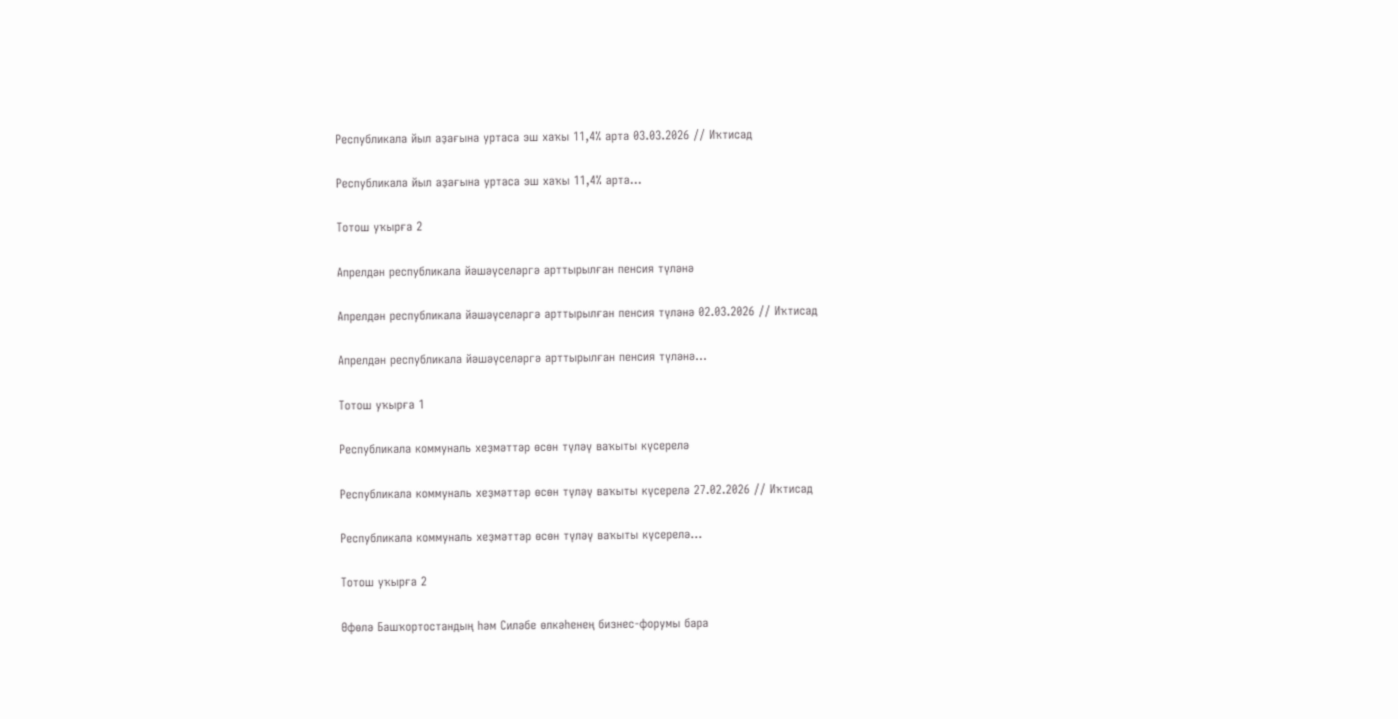Республикала йыл аҙағына уртаса эш хаҡы 11,4% арта 03.03.2026 // Иҡтисад

Республикала йыл аҙағына уртаса эш хаҡы 11,4% арта...

Тотош уҡырға 2

Апрелдән республикала йәшәүселәргә арттырылған пенсия түләнә

Апрелдән республикала йәшәүселәргә арттырылған пенсия түләнә 02.03.2026 // Иҡтисад

Апрелдән республикала йәшәүселәргә арттырылған пенсия түләнә...

Тотош уҡырға 1

Республикала коммуналь хеҙмәттәр өсөн түләү ваҡыты күсерелә

Республикала коммуналь хеҙмәттәр өсөн түләү ваҡыты күсерелә 27.02.2026 // Иҡтисад

Республикала коммуналь хеҙмәттәр өсөн түләү ваҡыты күсерелә...

Тотош уҡырға 2

Өфөлә Башҡортостандың һәм Силәбе өлкәһенең бизнес-форумы бара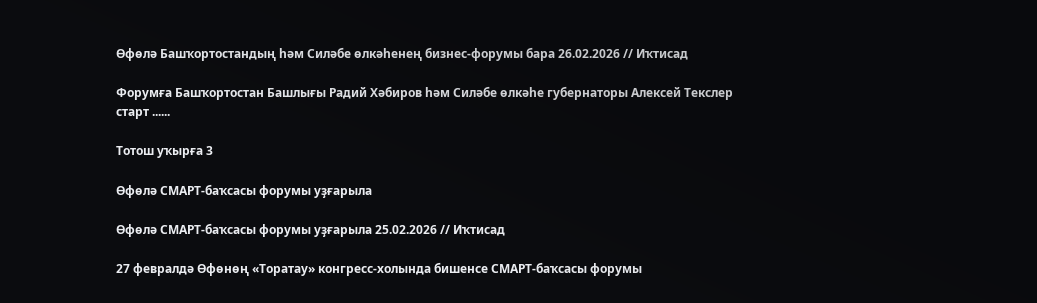Өфөлә Башҡортостандың һәм Силәбе өлкәһенең бизнес-форумы бара 26.02.2026 // Иҡтисад

Форумға Башҡортостан Башлығы Радий Хәбиров һәм Силәбе өлкәһе губернаторы Алексей Текслер старт ......

Тотош уҡырға 3

Өфөлә СМАРТ-баҡсасы форумы уҙғарыла

Өфөлә СМАРТ-баҡсасы форумы уҙғарыла 25.02.2026 // Иҡтисад

27 февралдә Өфөнөң «Торатау» конгресс-холында бишенсе СМАРТ-баҡсасы форумы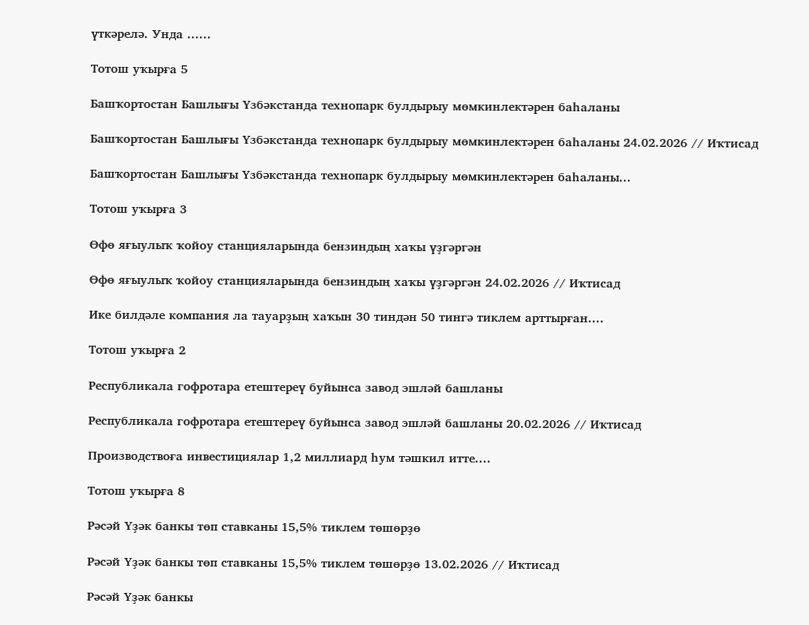үткәрелә. Унда ......

Тотош уҡырға 5

Башҡортостан Башлығы Үзбәкстанда технопарк булдырыу мөмкинлектәрен баһаланы

Башҡортостан Башлығы Үзбәкстанда технопарк булдырыу мөмкинлектәрен баһаланы 24.02.2026 // Иҡтисад

Башҡортостан Башлығы Үзбәкстанда технопарк булдырыу мөмкинлектәрен баһаланы...

Тотош уҡырға 3

Өфө яғыулыҡ ҡойоу станцияларында бензиндың хаҡы үҙгәргән

Өфө яғыулыҡ ҡойоу станцияларында бензиндың хаҡы үҙгәргән 24.02.2026 // Иҡтисад

Ике билдәле компания ла тауарҙың хаҡын 30 тиндән 50 тингә тиклем арттырған....

Тотош уҡырға 2

Республикала гофротара етештереү буйынса завод эшләй башланы

Республикала гофротара етештереү буйынса завод эшләй башланы 20.02.2026 // Иҡтисад

Производствоға инвестициялар 1,2 миллиард һум тәшкил итте....

Тотош уҡырға 8

Рәсәй Үҙәк банкы төп ставканы 15,5% тиклем төшөрҙө

Рәсәй Үҙәк банкы төп ставканы 15,5% тиклем төшөрҙө 13.02.2026 // Иҡтисад

Рәсәй Үҙәк банкы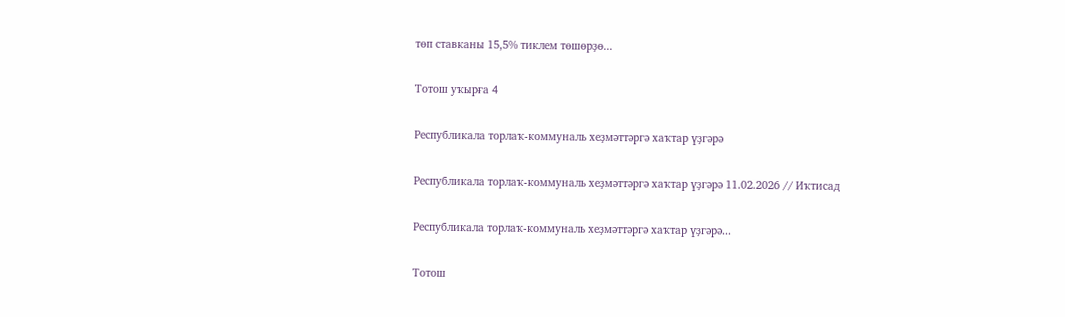төп ставканы 15,5% тиклем төшөрҙө...

Тотош уҡырға 4

Республикала торлаҡ-коммуналь хеҙмәттәргә хаҡтар үҙгәрә

Республикала торлаҡ-коммуналь хеҙмәттәргә хаҡтар үҙгәрә 11.02.2026 // Иҡтисад

Республикала торлаҡ-коммуналь хеҙмәттәргә хаҡтар үҙгәрә...

Тотош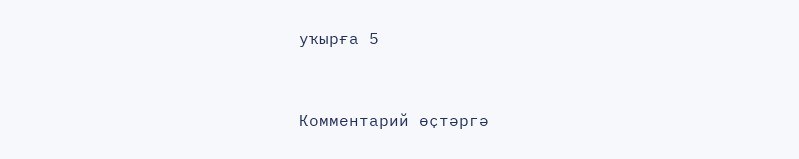уҡырға 5


Комментарий өҫтәргә